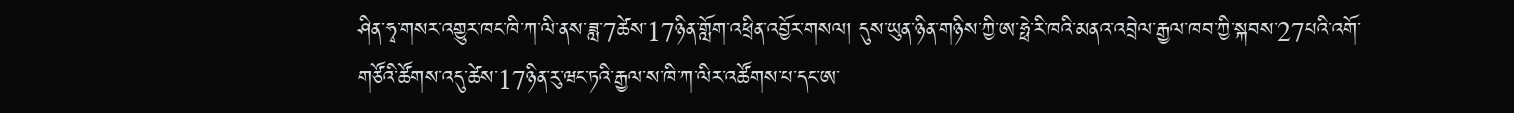ཤིན་ཧྭ་གསར་འགྱུར་ཁང་ཁི་ཀ་ལི་ནས་ཟླ་7ཚེས་17ཉིན་གློག་འཕྲིན་འབྱོར་གསལ། དུས་ཡུན་ཉིན་གཉིས་ཀྱི་ཨ་ཧྥེ་རི་ཁའི་མནའ་འབྲེལ་རྒྱལ་ཁབ་ཀྱི་སྐབས་27པའི་འགོ་གཙོའི་ཚོགས་འདུ་ཚེས་17ཉིན་རུ་ཝང་ཏའི་རྒྱལ་ས་ཁི་ཀ་ལིར་འཚོགས་པ་དང་ཨ་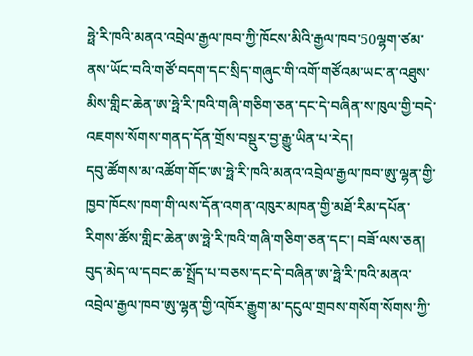ཧྥེ་རི་ཁའི་མནའ་འབྲེལ་རྒྱལ་ཁབ་ཀྱི་ཁོངས་མིའི་རྒྱལ་ཁབ་50ལྷག་ཙམ་ནས་ཡོང་བའི་གཙོ་བདག་དང་སྲིད་གཞུང་གི་འགོ་གཙོའམ་ཡང་ན་འཐུས་མིས་གླིང་ཆེན་ཨ་ཧྥེ་རི་ཁའི་གཞི་གཅིག་ཅན་དང་དེ་བཞིན་ས་ཁུལ་གྱི་བདེ་འཇགས་སོགས་གནད་དོན་གྲོས་བསྡུར་བྱ་རྒྱུ་ཡིན་པ་རེད།
དབུ་ཚོགས་མ་འཚོག་གོང་ཨ་ཧྥེ་རི་ཁའི་མནའ་འབྲེལ་རྒྱལ་ཁབ་ཨུ་ལྷན་གྱི་ཁྱབ་ཁོངས་ཁག་གི་ལས་དོན་འགན་འཁུར་མཁན་གྱི་མཐོ་རིམ་དཔོན་རིགས་ཚོས་གླིང་ཆེན་ཨ་ཧྥེ་རི་ཁའི་གཞི་གཅིག་ཅན་དང་། བཟོ་ལས་ཅན། བུད་མེད་ལ་དབང་ཆ་སྤྲོད་པ་བཅས་དང་དེ་བཞིན་ཨ་ཧྥེ་རི་ཁའི་མནའ་འབྲེལ་རྒྱལ་ཁབ་ཨུ་ལྷན་གྱི་འཁོར་རྒྱུག་མ་དངུལ་གྲབས་གསོག་སོགས་ཀྱི་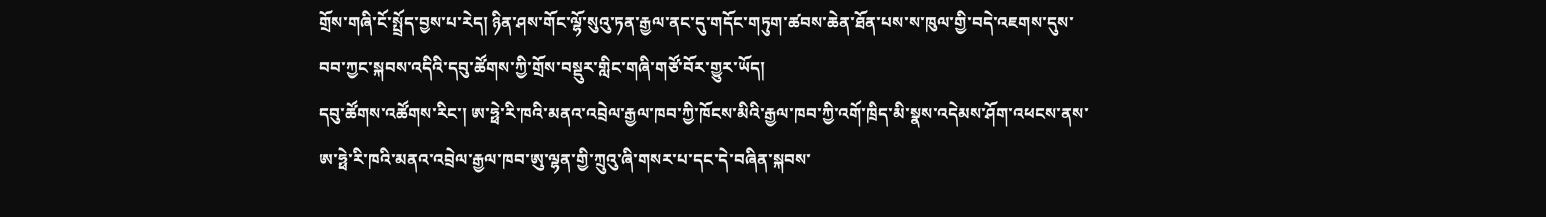གྲོས་གཞི་ངོ་སྤྲོད་བྱས་པ་རེད། ཉིན་ཤས་གོང་ལྷོ་སུའུ་ཏན་རྒྱལ་ནང་དུ་གདོང་གཏུག་ཚབས་ཆེན་ཐོན་པས་ས་ཁུལ་གྱི་བདེ་འཇགས་དུས་བབ་ཀྱང་སྐབས་འདིའི་དབུ་ཚོགས་ཀྱི་གྲོས་བསྡུར་གླིང་གཞི་གཙོ་བོར་གྱུར་ཡོད།
དབུ་ཚོགས་འཚོགས་རིང་། ཨ་ཧྥེ་རི་ཁའི་མནའ་འབྲེལ་རྒྱལ་ཁབ་ཀྱི་ཁོངས་མིའི་རྒྱལ་ཁབ་ཀྱི་འགོ་ཁྲིད་མི་སྣས་འདེམས་ཤོག་འཕངས་ནས་ཨ་ཧྥེ་རི་ཁའི་མནའ་འབྲེལ་རྒྱལ་ཁབ་ཨུ་ལྷན་གྱི་ཀྲུའུ་ཞི་གསར་པ་དང་དེ་བཞིན་སྐབས་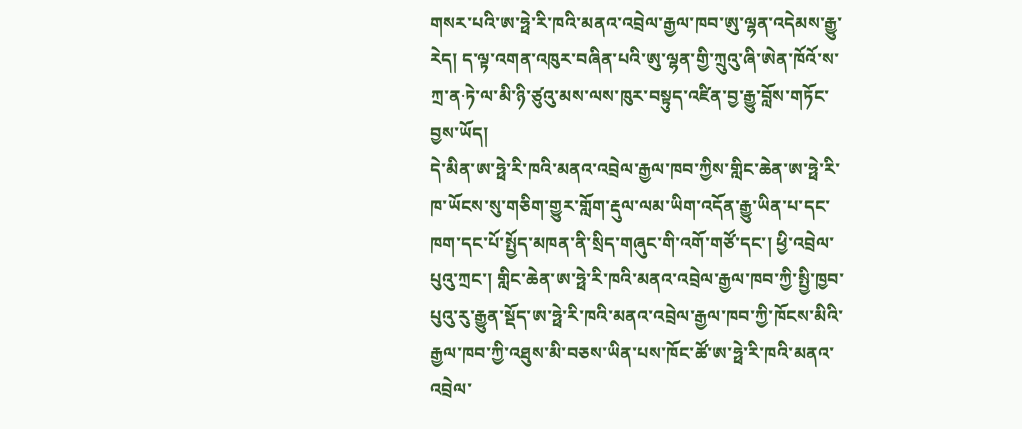གསར་པའི་ཨ་ཧྥེ་རི་ཁའི་མནའ་འབྲེལ་རྒྱལ་ཁབ་ཨུ་ལྷན་འདེམས་རྒྱུ་རེད། ད་ལྟ་འགན་འཁུར་བཞིན་པའི་ཨུ་ལྷན་གྱི་ཀྲུའུ་ཞི་ཨེན་ཁོའོ་ས་ཀྲ་ན·ཏེ་ལ་མི་ཉི་ཙུའུ་མས་ལས་ཁུར་བསྟུད་འཛིན་བྱ་རྒྱུ་བློས་གཏོང་བྱས་ཡོད།
དེ་མིན་ཨ་ཧྥེ་རི་ཁའི་མནའ་འབྲེལ་རྒྱལ་ཁབ་ཀྱིས་གླིང་ཆེན་ཨ་ཧྥེ་རི་ཁ་ཡོངས་སུ་གཅིག་གྱུར་གློག་རྡུལ་ལམ་ཡིག་འདོན་རྒྱུ་ཡིན་པ་དང་ཁག་དང་པོ་སྤྱོད་མཁན་ནི་སྲིད་གཞུང་གི་འགོ་གཙོ་དང་། ཕྱི་འབྲེལ་པུའུ་ཀྲང་། གླིང་ཆེན་ཨ་ཧྥེ་རི་ཁའི་མནའ་འབྲེལ་རྒྱལ་ཁབ་ཀྱི་སྤྱི་ཁྱབ་པུའུ་རུ་རྒྱུན་སྡོད་ཨ་ཧྥེ་རི་ཁའི་མནའ་འབྲེལ་རྒྱལ་ཁབ་ཀྱི་ཁོངས་མིའི་རྒྱལ་ཁབ་ཀྱི་འཐུས་མི་བཅས་ཡིན་པས་ཁོང་ཚོ་ཨ་ཧྥེ་རི་ཁའི་མནའ་འབྲེལ་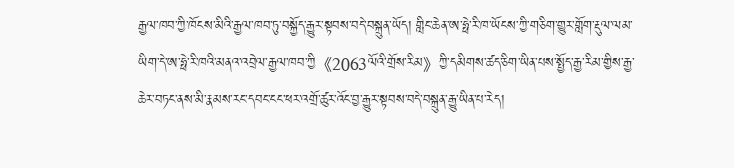རྒྱལ་ཁབ་ཀྱི་ཁོངས་མིའི་རྒྱལ་ཁབ་ཏུ་བསྐྱོད་རྒྱུར་སྟབས་བདེ་བསྐྲུན་ཡོད། གླིང་ཆེན་ཨ་ཧྥེ་རི་ཁ་ཡོངས་ཀྱི་གཅིག་གྱུར་གློག་རྡུལ་ལམ་ཡིག་དེ་ཨ་ཧྥེ་རི་ཁའི་མནའ་འབྲེལ་རྒྱལ་ཁབ་ཀྱི《2063ལོའི་གྲོས་རིམ》ཀྱི་དམིགས་ཚད་ཅིག་ཡིན་པས་སྤྱོད་རྒྱ་རིམ་གྱིས་རྒྱ་ཆེར་བཏང་ནས་མི་རྣམས་རང་དབང་ངང་ཕར་འགྲོ་ཚུར་འོང་བྱ་རྒྱུར་སྟབས་བདེ་བསྐྲུན་རྒྱུ་ཡིན་པ་རེད།